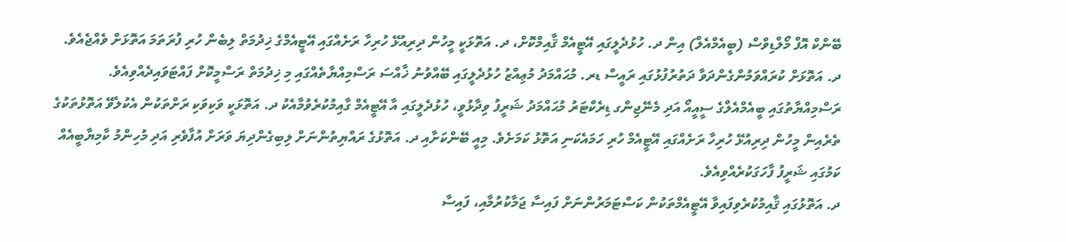ބޭންކް އޮފް މޯލްޑިވްސް (ބީއެމްއެލް) އިން ދ. ހުޅުދެލީގައި އޭޓީއެމް ޤާއިމްކޮށް، ދ. އަތޮޅަކީ މީހުން ދިރިއުޅޭ ހުރިހާ ރަށެއްގައި އޭޓީއެމްގެ ޚިދުމަތް ލިބެން ހުރި ފުރަތަމަ އަތޮޅަށް ވެއްޖެއެވެ.
ދ. އަތޮޅަށް ކުރައްވަމުންގެންދަވާ ދަތުރުފުޅުގައި ރައީސް ޑރ. މުޙައްމަދު މުޢިއްޒު ހުޅުދެލީގައި ބޭއްވުނު ޚާއްސަ ރަސްމިއްޔާތެއްގައި މި ޚިދުމަތް ރަސްމީކޮށް ފައްޓަވައިދެއްވިއެވެ.
ރަސްމިއްޔާތުގައި ބީއެމްއެލްގެ ސީއީއޯ އަދި މެނޭޖިންގ ޑިރެކްޓަރު މުޙައްމަދު ޝަރީފު ވިދާޅުވީ، ހުޅުދެލީގައި އާ އޭޓީއެމް ގާއިމުކުރެވުމާއެކު ދ. އަތޮޅަކީ ވަކިވަކި ރަށްތަކުން އެކުލެވޭ އަތޮޅުތަކުގެ ތެރެއިން މީހުން ދިރިއުޅޭ ހުރިހާ ރަށެއްގައި އޭޓީއެމް ހުރި ހަމައެކަނި އަތޮޅު ކަމަށެވެ. މިއީ ބޭންކަށާއި ދ. އަތޮޅުގެ ރައްޔިތުންނަށް ލިބިގެންދިޔަ ވަރަށް އުފާވެރި އަދި މުހިންމު ކާމިޔާބީއެއް ކަމުގައި ޝަރީފު ފާހަގަކުރެއްވިއެވެ.
ދ. އަތޮޅުގައި ޤާއިމުކުރެވިފައިވާ އޭޓީއެމްތަކުން ކަސްޓަމަރުންނަށް ފައިސާ ޖަމާކުރުމާއި، ފައިސާ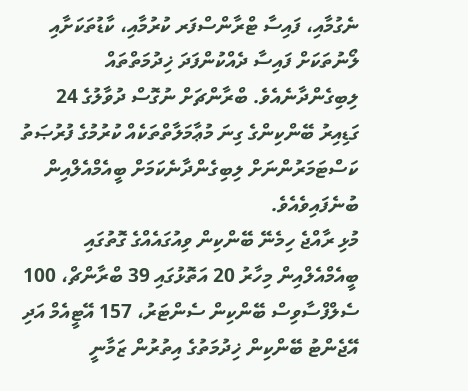ނެގުމާއި، ފައިސާ ޓްރާންސްފަރ ކުރުމާއި، ކާޑުތަކަށާއި ލޯނުތަކަށް ފައިސާ ދެއްކުންފަދަ ޚިދުމަތްތައް ލިބިގެންދާނެއެވެ. ބްރާންޗަށް ނުގޮސް ދުވާލުގެ 24 ގަޑިއިރު ބޭންކިންގެ ގިނަ މުޢާމަލާތްތަކެއް ކުރުމުގެ ފުރުޞަތު ކަސްޓަމަރުންނަށް ލިބިގެންދާނެކަމަށް ބީއެމްއެލްއިން ބުނެފައިވެއެވެ.
މުޅި ރާއްޖެ ހިމެނޭ ބޭންކިން ވިއުގައެއްގެ ގޮތުގައި ބީއެމްއެލްއިން މިހާރު 20 އަތޮޅުގައި 39 ބްރާންޗް، 100 ސެލްފްސާވިސް ބޭންކިން ސެންޓަރު، 157 އޭޓީއެމް އަދި އޭޖެންޓު ބޭންކިން ޚިދުމަތުގެ އިތުރުން ޒަމާނީ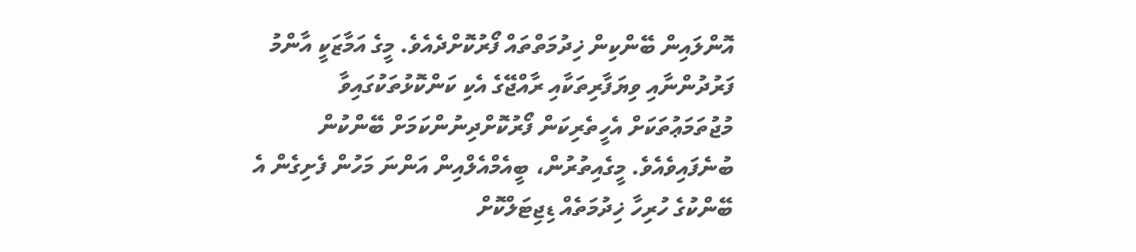އޮންލައިން ބޭންކިން ޚިދުމަތްތައް ފޯރުކޮށްދެއެވެ. މީގެ އަމާޒަކީ އާންމު ފަރުދުންނާއި ވިޔަފާރިތަކާއި ރާއްޖޭގެ އެކި ކަންކޮޅުތަކުގައިވާ މުޖުތަމަޢުތަކަށް އެހީތެރިކަން ފޯރުކޮށްދިނުންކަމަށް ބޭންކުން ބުނެފައިވެއެވެ. މީގެއިތުރުން، ބީއެމްއެލްއިން އަންނަ މަހުން ފެށިގެން އެ ބޭންކުގެ ހުރިހާ ޚިދުމަތެއް ޑިޖިޓަލްކޮށް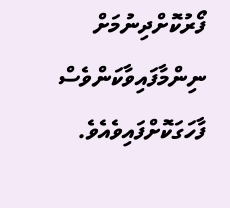ފޯރުކޮށްދިނުމަށް ނިންމާފައިވާކަންވެސް ފާހަގަކޮށްފައިވެއެވެ.